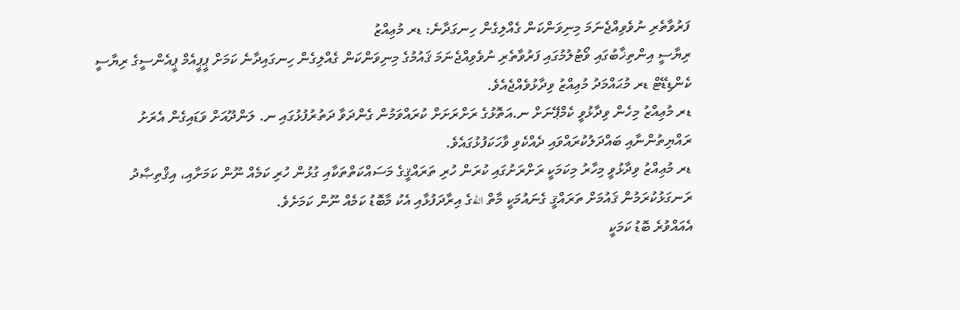ފަރުވާތެރި ނުވެވިއްޖެނަމަ މިނިވަންކަން ގެއްލިގެން ހިނގަދާނެ: ޑރ މުޢިއްޒު
ރިޔާސީ އިންތިޚާބުގައި ވޯޓުލުމުގައި ފަރުވާތެރި ނުވެވިއްޖެނަމަ ޤައުމުގެ މިނިވަންކަން ގެއްލިގެން ހިނގައިދާނެ ކަމަށް ޕީޕީއެމް ޕީއެންސީގެ ރިޔާސީ ކެންޑިޑޭޓް ޑރ މުޙައްމަދު މުޢިއްޒު ވިދާޅުވެއްޖެއެވެ.
ޑރ މުޢިއްޒު މިހެން ވިދާޅުވީ ކެމްޕޭނަށް ނ.އަތޮޅުގެ ރަށްރަށަށް ކުރައްވަމުން ގެންދަވާ ދަތުރުފުޅުގައި ނ. ލަންދޫއަށް ވަޑައިގެން އެރަށު ރައްޔިތުންނާއި ބައްދަލުކުރައްވައި ދެއްކެވި ވާހަކަފުޅުގައެވެ.
ޑރ މުޢިއްޒު ވިދާޅުވީ މިހާރު މިކަމަކީ ރަށްރަށުގައި ކުރަން ހުރި ތަރައްޤީގެ މަސައްކަތްތަކާއި ގުޅުން ހުރި ކަމެއް ނޫން ކަމަށާއި، އިޤްތިޞާދު ރަނގަޅުކުރަމުން ޤައުމަށް ތަރައްޤީ ގެނައުމަކީ މާތް اللهގެ އިރާދަފުޅާއި އެކު މާބޮޑު ކަމެއް ނޫން ކަމަށެވެ.
އެއައްވުރެ ބޮޑު ކަމަކީ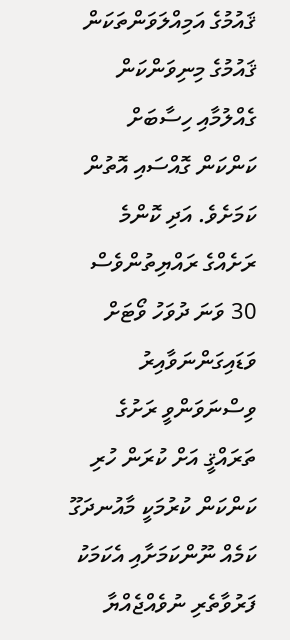ޤައުމުގެ އަމިއްލަވަންތަކަން ޤައުމުގެ މިނިވަންކަން ގެއްލުމާއި ހިސާބަށް ކަންކަން ގޮއްސައި އޮތުން ކަމަށެވެ. އަދި ކޮންމެ ރަށެއްގެ ރައްޔިތުންވެސް 30 ވަނަ ދުވަހު ވޯޓަށް ވަޑައިގަންނަވާއިރު ވިސްނަވަންވީ ރަށުގެ ތަރައްޤީ އަށް ކުރަން ހުރި ކަންކަން ކުރުމަކީ މާއުނދަގޫ ކަމެއް ނޫންކަމަށާއި އެކަމަކު ފަރުވާތެރި ނުވެއްޖެއްޔާ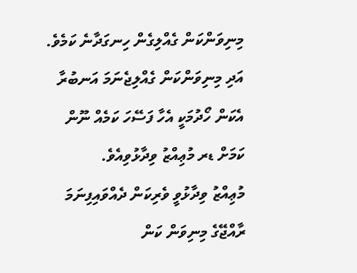މިނިވަންކަން ގެއްލިގެން ހިނގަދާނެ ކަމެވެ.
އަދި މިނިވަންކަން ގެއްލިޖެނަމަ އަނބުރާ އެކަން ހޯދުމަކީ އެހާ ފަސޭހަ ކަމެއް ނޫން ކަމަށް ޑރ މުޢިއްޒު ވިދާޅުވިއެވެ.
މުޢިއްޒު ވިދާޅުވީ ވެރިކަން ދެއްވައިފިނަމަ ރާއްޖޭގެ މިނިވަން ކަން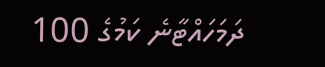ދަމަހައްޓާނެ ކަމުގެ 100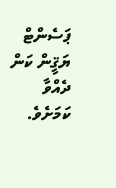ޕަސެންޓް ޔަޤީން ކަން ދެއްވާ ކަމަށެވެ.